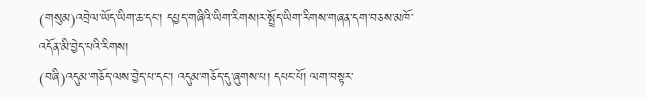(གསུམ)འབྲེལ་ཡོད་ཡིག་ཆ་དང་། དཔྱད་གཞིའི་ཡིག་རིགས།ར་སྤྲོད་ཡིག་རིགས་གཞན་དག་བཅས་མཁོ་འདོན་མི་བྱེད་པའི་རིགས།
(བཞི)འདུམ་གཅོད་ལས་བྱེད་པ་དང་། འདུམ་གཅོད་དུ་ཞུགས་པ། དཔང་པོ། ལག་བསྟར་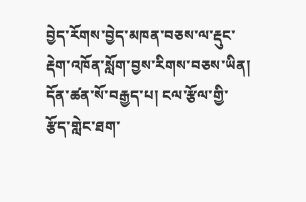བྱེད་རོགས་བྱེད་མཁན་བཅས་ལ་རྡུང་རྡེག་འཁོན་སློག་བྱས་རིགས་བཅས་ཡིན།
དོན་ཚན་སོ་བརྒྱད་པ། ངལ་རྩོལ་གྱི་རྩོད་གླེང་ཐག་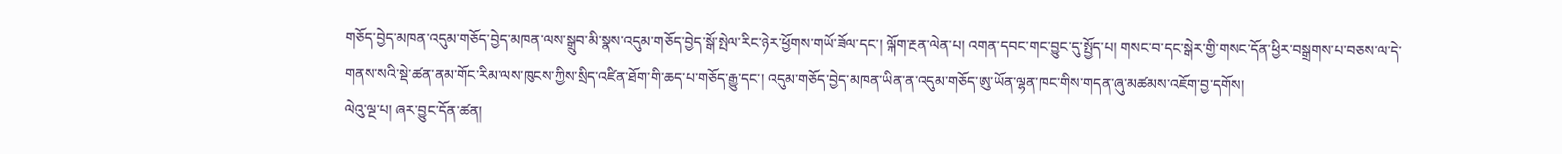གཅོད་བྱེད་མཁན་འདུམ་གཅོད་བྱེད་མཁན་ལས་སྒྲུབ་མི་སྣས་འདུམ་གཅོད་བྱེད་སྒོ་སྤེལ་རིང་ཉེར་ཕྱོགས་གཡོ་ཟོལ་དང་། ལྐོག་རྔན་ལེན་པ། འགན་དབང་གང་བྱུང་དུ་སྤྱོད་པ། གསང་བ་དང་སྒེར་གྱི་གསང་དོན་ཕྱིར་བསྒྲགས་པ་བཅས་ལ་དེ་གནས་སའི་སྡེ་ཚན་ནམ་གོང་རིམ་ལས་ཁུངས་ཀྱིས་སྲིད་འཛིན་ཐོག་གི་ཆད་པ་གཅོད་རྒྱུ་དང་། འདུམ་གཅོད་བྱེད་མཁན་ཡིན་ན་འདུམ་གཅོད་ཨུ་ཡོན་ལྷན་ཁང་གིས་གདན་ཞུ་མཚམས་འཇོག་བྱ་དགོས།
ལེའུ་ལྔ་པ། ཞར་བྱུང་དོན་ཚན།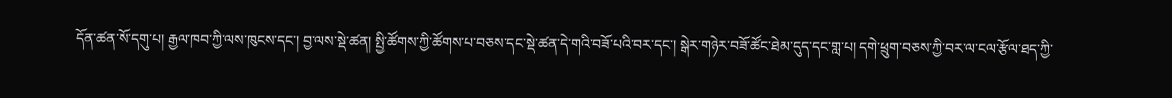དོན་ཚན་སོ་དགུ་པ། རྒྱལ་ཁབ་ཀྱི་ལས་ཁུངས་དང་། བྱ་ལས་སྡེ་ཚན། སྤྱི་ཚོགས་ཀྱི་ཚོགས་པ་བཅས་དང་སྡེ་ཚན་དེ་གའི་བཟོ་པའི་བར་དང་། སྒེར་གཉེར་བཟོ་ཚོང་ཐེམ་དུད་དང་གླ་པ། དགེ་ཕྲུག་བཅས་ཀྱི་བར་ལ་ངལ་རྩོལ་ཐད་ཀྱི་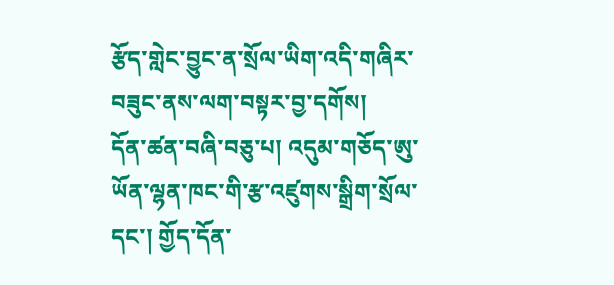རྩོད་གླེང་བྱུང་ན་སྲོལ་ཡིག་འདི་གཞིར་བཟུང་ནས་ལག་བསྟར་བྱ་དགོས།
དོན་ཚན་བཞི་བཅུ་པ། འདུམ་གཅོད་ཨུ་ཡོན་ལྷན་ཁང་གི་རྩ་འཛུགས་སྒྲིག་སྲོལ་དང་། གྱོད་དོན་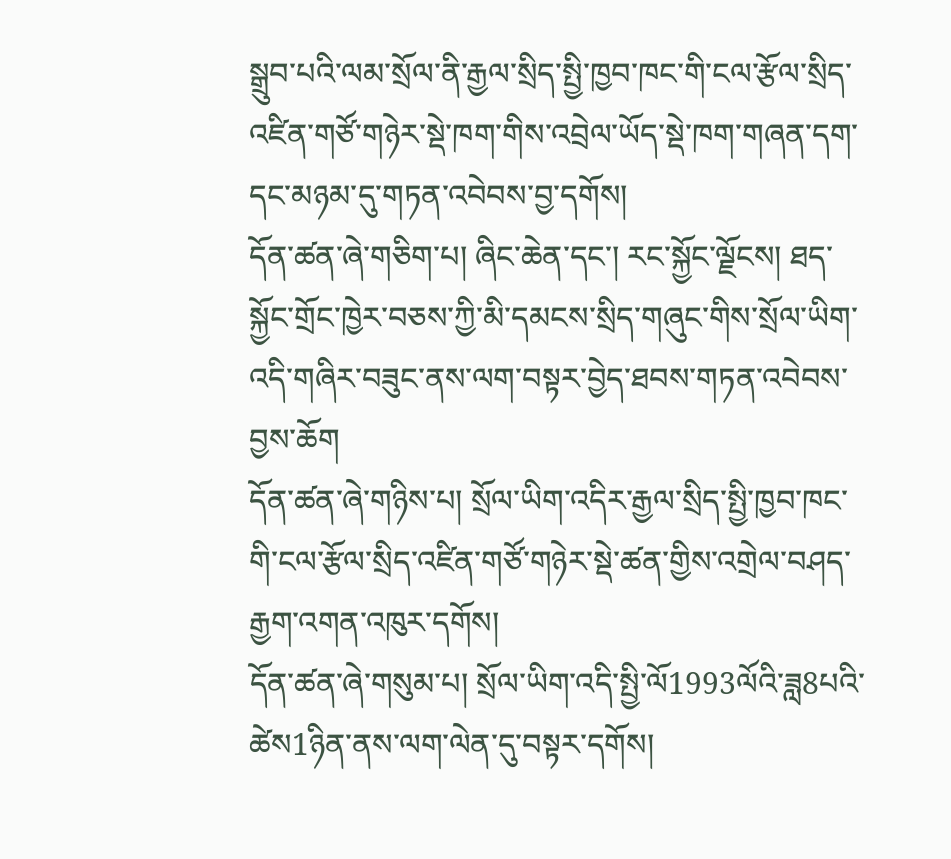སྒྲུབ་པའི་ལམ་སྲོལ་ནི་རྒྱལ་སྲིད་སྤྱི་ཁྱབ་ཁང་གི་ངལ་རྩོལ་སྲིད་འཛིན་གཙོ་གཉེར་སྡེ་ཁག་གིས་འབྲེལ་ཡོད་སྡེ་ཁག་གཞན་དག་དང་མཉམ་དུ་གཏན་འབེབས་བྱ་དགོས།
དོན་ཚན་ཞེ་གཅིག་པ། ཞིང་ཆེན་དང་། རང་སྐྱོང་ལྗོངས། ཐད་སྐྱོང་གྲོང་ཁྱེར་བཅས་ཀྱི་མི་དམངས་སྲིད་གཞུང་གིས་སྲོལ་ཡིག་འདི་གཞིར་བཟུང་ནས་ལག་བསྟར་བྱེད་ཐབས་གཏན་འབེབས་བྱས་ཆོག
དོན་ཚན་ཞེ་གཉིས་པ། སྲོལ་ཡིག་འདིར་རྒྱལ་སྲིད་སྤྱི་ཁྱབ་ཁང་གི་ངལ་རྩོལ་སྲིད་འཛིན་གཙོ་གཉེར་སྡེ་ཚན་གྱིས་འགྲེལ་བཤད་རྒྱག་འགན་འཁུར་དགོས།
དོན་ཚན་ཞེ་གསུམ་པ། སྲོལ་ཡིག་འདི་སྤྱི་ལོ1993ལོའི་ཟླ8པའི་ཚེས1ཉིན་ནས་ལག་ལེན་དུ་བསྟར་དགོས།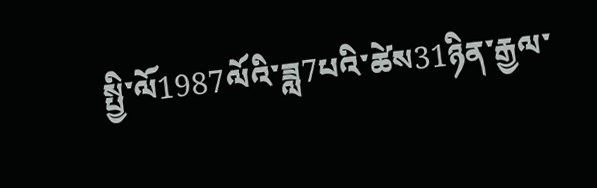སྤྱི་ལོ1987ལོའི་ཟླ7པའི་ཚེས31ཉིན་རྒྱལ་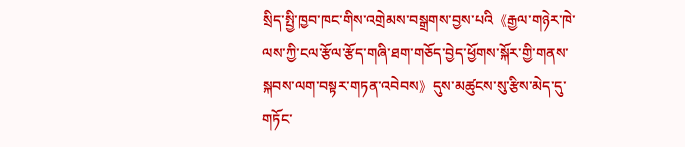སྲིད་སྤྱི་ཁྱབ་ཁང་གིས་འགྲེམས་བསྒྲགས་བྱས་པའི《རྒྱལ་གཉེར་ཁེ་ལས་ཀྱི་ངལ་རྩོལ་རྩོད་གཞི་ཐག་གཅོད་བྱེད་ཕྱོགས་སྐོར་གྱི་གནས་སྐབས་ལག་བསྟར་གཏན་འབེབས》དུས་མཚུངས་སུ་རྩིས་མེད་དུ་གཏོང་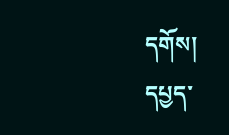དགོས།
དཔྱད་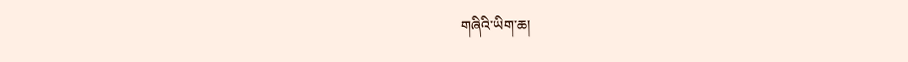གཞིའི་ཡིག་ཆ།